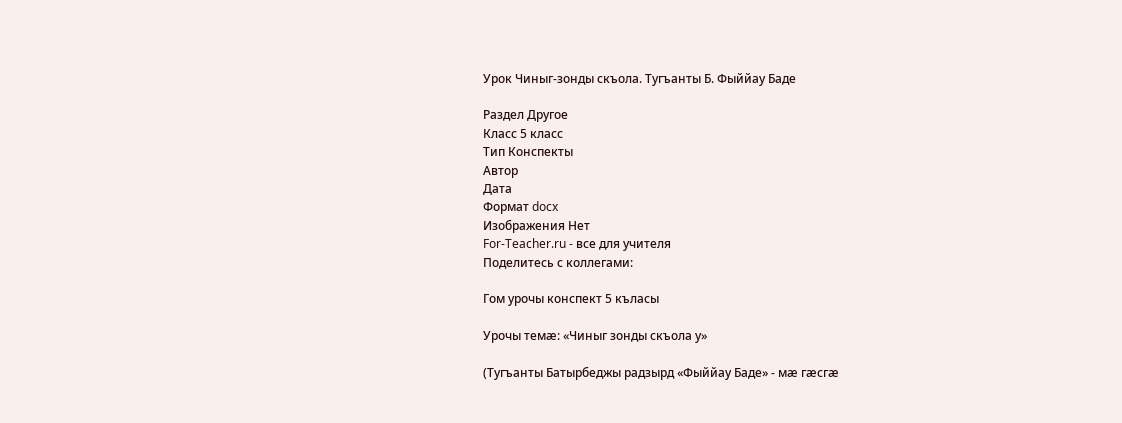Урок Чиныг-зонды скъола. Тугъанты Б. Фыййау Баде

Раздел Другое
Класс 5 класс
Тип Конспекты
Автор
Дата
Формат docx
Изображения Нет
For-Teacher.ru - все для учителя
Поделитесь с коллегами:

Гом урочы конспект 5 къласы

Урочы темӕ: «Чиныг зонды скъола у»

(Тугъанты Батырбеджы радзырд «Фыййау Баде» - мӕ гӕсгӕ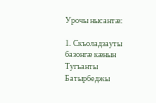Урочы нысантӕ:

1. Скъоладзауты базонгӕ кӕнын Тугъанты Батырбеджы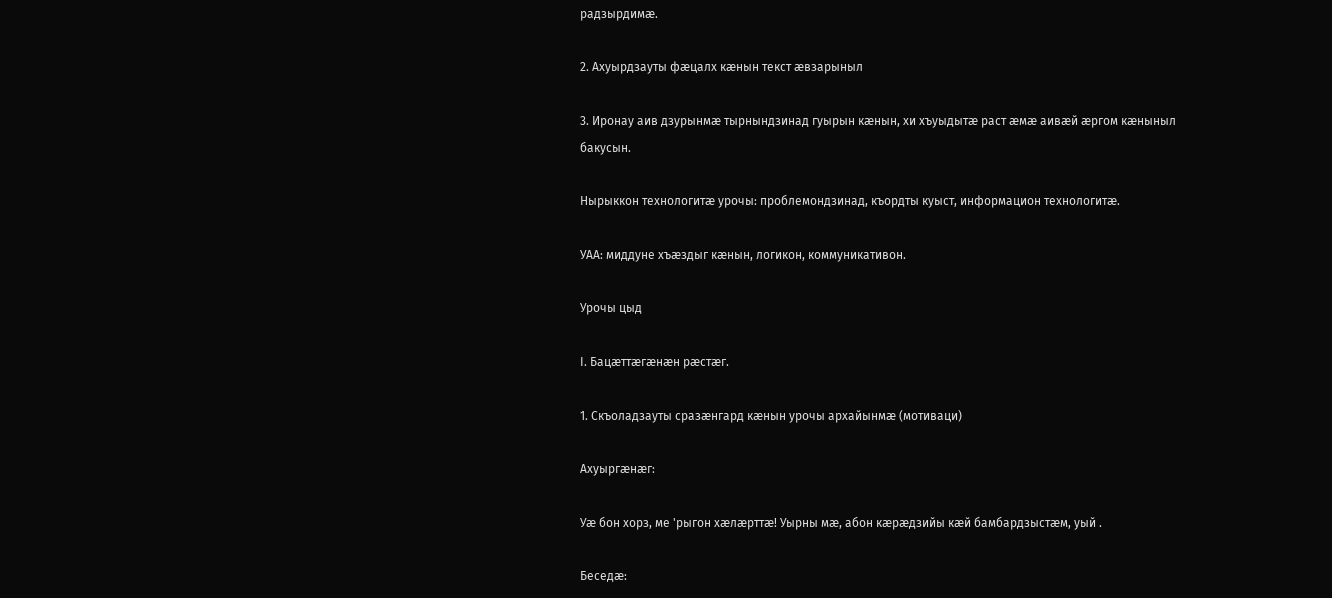радзырдимӕ.

2. Ахуырдзауты фӕцалх кӕнын текст ӕвзарыныл

3. Иронау аив дзурынмӕ тырнындзинад гуырын кӕнын, хи хъуыдытӕ раст ӕмӕ аивӕй ӕргом кӕныныл бакусын.

Нырыккон технологитӕ урочы: проблемондзинад, къордты куыст, информацион технологитӕ.

УАА: миддуне хъӕздыг кӕнын, логикон, коммуникативон.

Урочы цыд

Ӏ. Бацӕттӕгӕнӕн рӕстӕг.

1. Скъоладзауты сразӕнгард кӕнын урочы архайынмӕ (мотиваци)

Ахуыргӕнӕг:

Уӕ бон хорз, ме 'рыгон хӕлӕрттӕ! Уырны мӕ, абон кӕрӕдзийы кӕй бамбардзыстӕм, уый .

Беседӕ: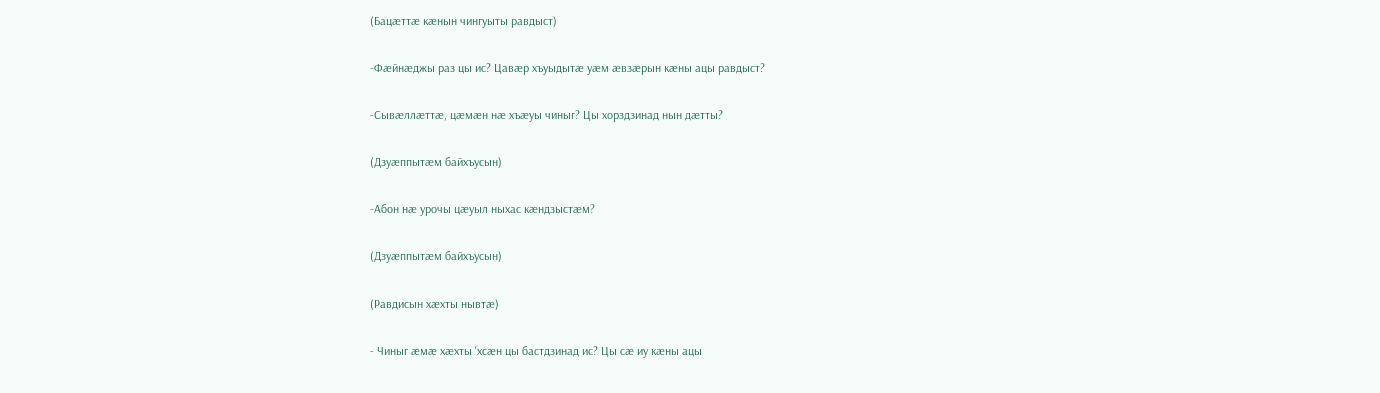(Бацӕттӕ кӕнын чингуыты равдыст)

-Фӕйнӕджы раз цы ис? Цавӕр хъуыдытӕ уӕм ӕвзӕрын кӕны ацы равдыст?

-Сывӕллӕттӕ, цӕмӕн нӕ хъӕуы чиныг? Цы хорздзинад нын дӕтты?

(Дзуӕппытӕм байхъусын)

-Абон нӕ урочы цӕуыл ныхас кӕндзыстӕм?

(Дзуӕппытӕм байхъусын)

(Равдисын хӕхты нывтӕ)

- Чиныг ӕмӕ хӕхты 'хсӕн цы бастдзинад ис? Цы сӕ иу кӕны ацы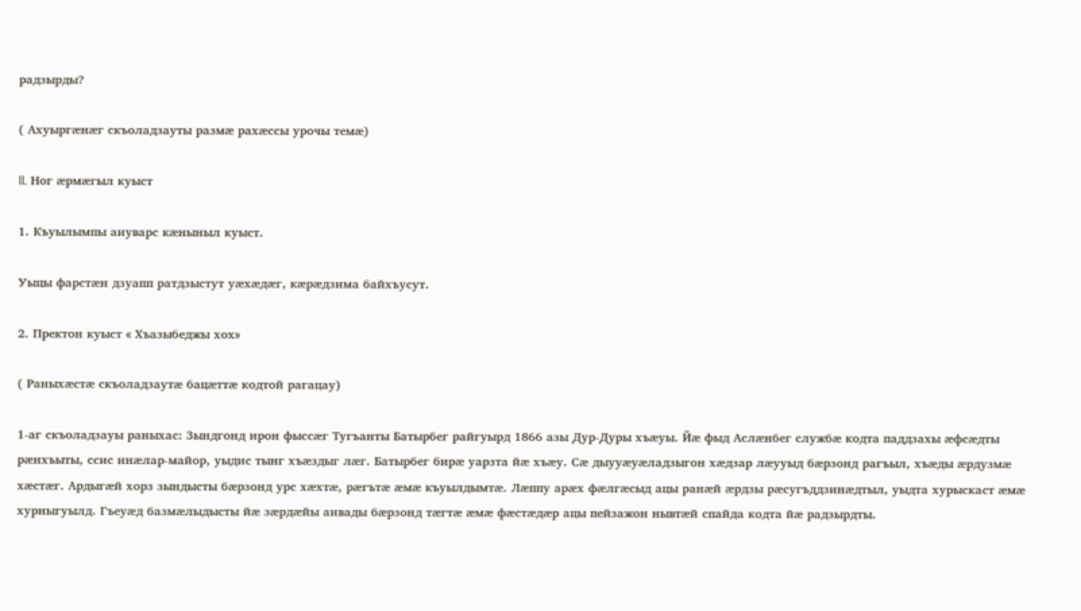радзырды?

( Ахуыргӕнӕг скъоладзауты размӕ рахӕссы урочы темӕ)

ll. Ног ӕрмӕгыл куыст

1. Къуылымпы аиуварс кӕныныл куыст.

Уыцы фарстӕн дзуапп ратдзыстут уӕхӕдӕг, кӕрӕдзима байхъусут.

2. Пректон куыст « Хъазыбеджы хох»

( Раныхӕстӕ скъоладзаутӕ бацӕттӕ кодтой рагацау)

1-аг скъоладзауы раныхас: Зындгонд ирон фыссӕг Тугъанты Батырбег райгуырд 1866 азы Дур-Дуры хъӕуы. Йӕ фыд Аслӕнбег службӕ кодта паддзахы ӕфсӕдты рӕнхъыты, ссис инӕлар-майор, уыдис тынг хъӕздыг лӕг. Батырбег бирӕ уарзта йӕ хъӕу. Сӕ дыууӕуӕладзыгон хӕдзар лӕууыд бӕрзонд рагъыл, хъӕды ӕрдузмӕ хӕстӕг. Ардыгӕй хорз зындысты бӕрзонд урс хӕхтӕ, рӕгътӕ ӕмӕ къуылдымтӕ. Лӕппу арӕх фӕлгӕсыд ацы ранӕй ӕрдзы рӕсугъддзинӕдтыл, уыдта хурыскаст ӕмӕ хурныгуылд. Гъеуӕд базмӕлыдысты йӕ зӕрдӕйы аивады бӕрзонд тӕгтӕ ӕмӕ фӕстӕдӕр ацы пейзажон нывтӕй спайда кодта йӕ радзырдты.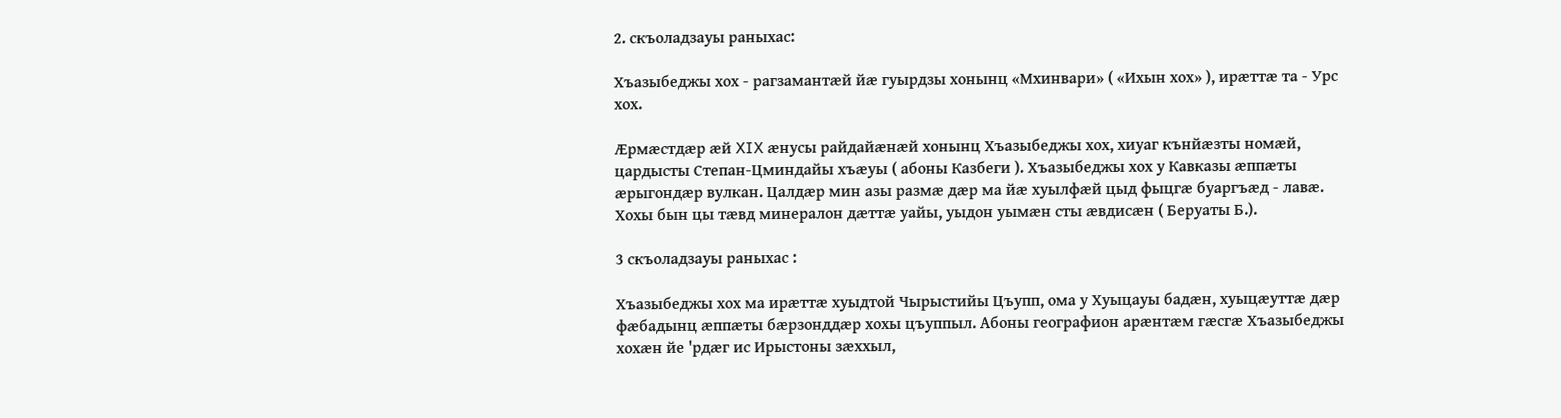2. скъоладзауы раныхас:

Хъазыбеджы хох - рагзамантӕй йӕ гуырдзы хонынц «Мхинвари» ( «Ихын хох» ), ирӕттӕ та - Урс хох.

Ӕрмӕстдӕр ӕй XIX ӕнусы райдайӕнӕй хонынц Хъазыбеджы хох, хиуаг кънйӕзты номӕй, цардысты Степан-Цминдайы хъӕуы ( абоны Казбеги ). Хъазыбеджы хох у Кавказы ӕппӕты ӕрыгондӕр вулкан. Цалдӕр мин азы размӕ дӕр ма йӕ хуылфӕй цыд фыцгӕ буаргъӕд - лавӕ. Хохы бын цы тӕвд минералон дӕттӕ уайы, уыдон уымӕн сты ӕвдисӕн ( Беруаты Б.).

3 скъоладзауы раныхас :

Хъазыбеджы хох ма ирӕттӕ хуыдтой Чырыстийы Цъупп, ома у Хуыцауы бадӕн, хуыцӕуттӕ дӕр фӕбадынц ӕппӕты бӕрзонддӕр хохы цъуппыл. Абоны географион арӕнтӕм гӕсгӕ Хъазыбеджы хохӕн йе 'рдӕг ис Ирыстоны зӕххыл,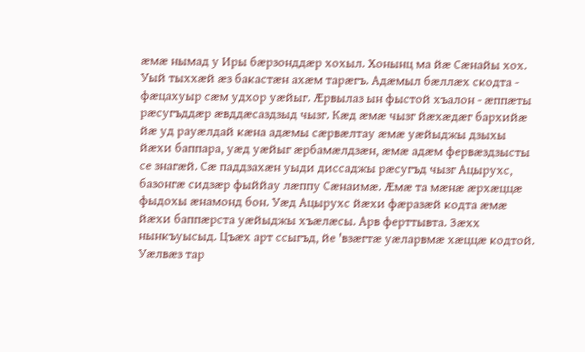ӕмӕ нымад у Иры бӕрзонддӕр хохыл. Хонынц ма йӕ Сӕнайы хох. Уый тыххӕй ӕз бакастӕн ахӕм тарӕгъ. Адӕмыл бӕллӕх скодта - фӕцахуыр сӕм удхор уӕйыг. Ӕрвылаз ын фыстой хъалон - ӕппӕты рӕсугъддӕр ӕвддӕсаздзыд чызг. Кӕд ӕмӕ чызг йӕхӕдӕг бархийӕ йӕ уд рауӕлдай кӕна адӕмы сӕрвӕлтау ӕмӕ уӕйыджы дзыхы йӕхи баппара, уӕд уӕйыг ӕрбамӕлдзӕн, ӕмӕ адӕм фервӕздзысты се знагӕй. Сӕ паддзахӕн уыди диссаджы рӕсугъд чызг Ацырухс, базонгӕ сидзӕр фыййау лӕппу Сӕнаимӕ. Ӕмӕ та мӕнӕ ӕрхӕццӕ фыдохы ӕнамонд бон. Уӕд Ацырухс йӕхи фӕразӕй кодта ӕмӕ йӕхи баппӕрста уӕйыджы хъӕлӕсы. Арв ферттывта. Зӕхх нынкъуысыд. Цъӕх арт ссыгъд, йе 'взӕгтӕ уӕларвмӕ хӕццӕ кодтой. Уӕлвӕз тар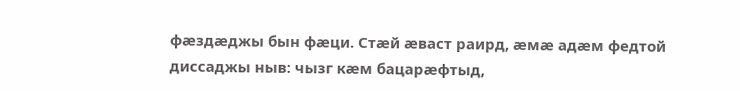фӕздӕджы бын фӕци. Стӕй ӕваст раирд, ӕмӕ адӕм федтой диссаджы ныв: чызг кӕм бацарӕфтыд,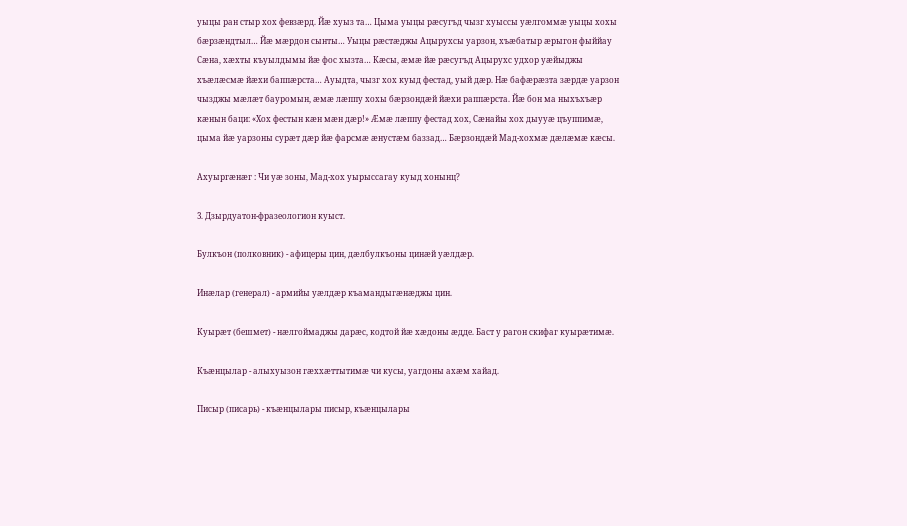уыцы ран стыр хох февзӕрд. Йӕ хуыз та… Цыма уыцы рӕсугъд чызг хуыссы уӕлгоммӕ уыцы хохы бӕрзӕндтыл… Йӕ мӕрдон сынты… Уыцы рӕстӕджы Ацырухсы уарзон, хъӕбатыр ӕрыгон фыййау Сӕна, хӕхты къуылдымы йӕ фос хызта… Кӕсы, ӕмӕ йӕ рӕсугъд Ацырухс удхор уӕйыджы хъӕлӕсмӕ йӕхи баппӕрста… Ауыдта, чызг хох куыд фестад, уый дӕр. Нӕ бафӕрӕзта зӕрдӕ уарзон чызджы мӕлӕт бауромын, ӕмӕ лӕппу хохы бӕрзондӕй йӕхи раппӕрста. Йӕ бон ма ныхъхъӕр кӕнын баци: «Хох фестын кӕн мӕн дӕр!» Ӕмӕ лӕппу фестад хох, Сӕнайы хох дыууӕ цъуппимӕ, цыма йӕ уарзоны сурӕт дӕр йӕ фарсмӕ ӕнустӕм баззад… Бӕрзондӕй Мад-хохмӕ дӕлӕмӕ кӕсы.

Ахуыргӕнӕг : Чи уӕ зоны, Мад-хох уырыссагау куыд хонынц?

3. Дзырдуатон-фразеологион куыст.

Булкъон (полковник) - афицеры цин, дӕлбулкъоны цинӕй уӕлдӕр.

Инӕлар (генерал) - армийы уӕлдӕр къамандыгӕнӕджы цин.

Куырӕт (бешмет) - нӕлгоймаджы дарӕс, кодтой йӕ хӕдоны ӕдде. Баст у рагон скифаг куырӕтимӕ.

Къӕнцылар - алыхуызон гӕххӕттытимӕ чи кусы, уагдоны ахӕм хайад.

Писыр (писарь) - къӕнцылары писыр, къӕнцылары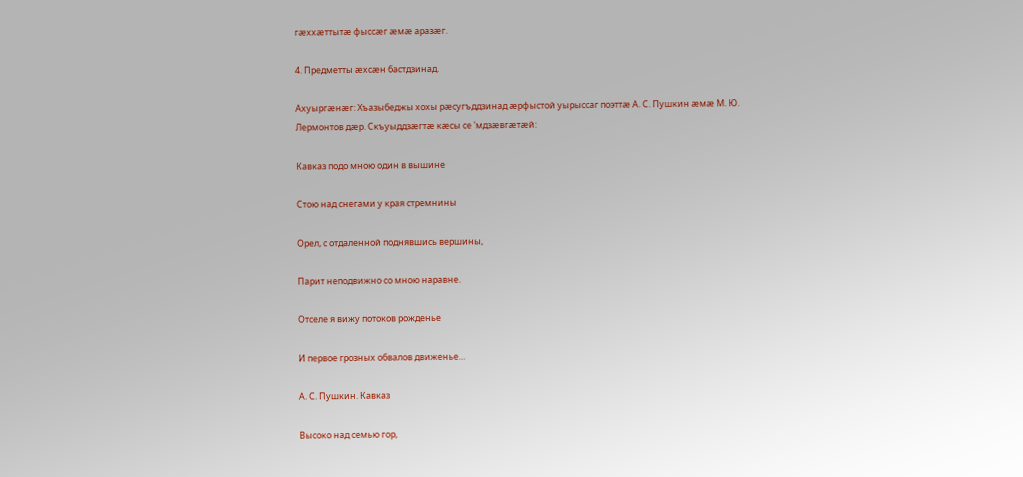гӕххӕттытӕ фыссӕг ӕмӕ аразӕг.

4. Предметты ӕхсӕн бастдзинад.

Ахуыргӕнӕг: Хъазыбеджы хохы рӕсугъддзинад ӕрфыстой уырыссаг поэттӕ А. С. Пушкин ӕмӕ М. Ю. Лермонтов дӕр. Скъуыддзӕгтӕ кӕсы се 'мдзӕвгӕтӕй:

Кавказ подо мною один в вышине

Стою над снегами у края стремнины

Орел, с отдаленной поднявшись вершины,

Парит неподвижно со мною наравне.

Отселе я вижу потоков рожденье

И первое грозных обвалов движенье…

А. С. Пушкин. Кавказ

Высоко над семью гор,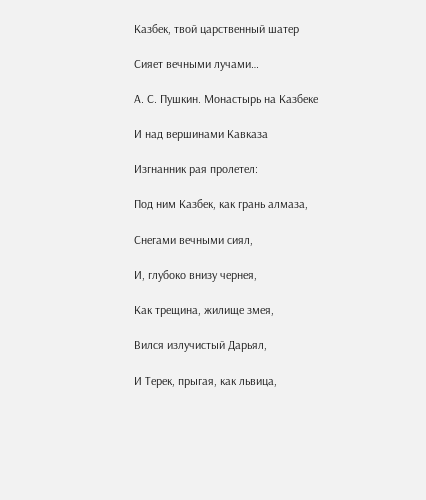Казбек, твой царственный шатер

Сияет вечными лучами…

А. С. Пушкин. Монастырь на Казбеке

И над вершинами Кавказа

Изгнанник рая пролетел:

Под ним Казбек, как грань алмаза,

Снегами вечными сиял,

И, глубоко внизу чернея,

Как трещина, жилище змея,

Вился излучистый Дарьял,

И Терек, прыгая, как львица,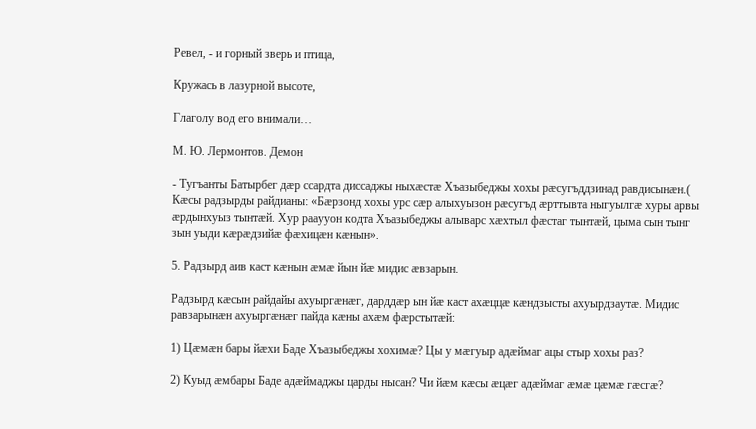Ревел, - и горный зверь и птица,

Кружась в лазурной высоте,

Глаголу вод его внимали…

М. Ю. Лермонтов. Демон

- Тугъанты Батырбег дӕр ссардта диссаджы ныхӕстӕ Хъазыбеджы хохы рӕсугъддзинад равдисынӕн.( Кӕсы радзырды райдианы: «Бӕрзонд хохы урс сӕр алыхуызон рӕсугъд ӕрттывта ныгуылгӕ хуры арвы ӕрдынхуыз тынтӕй. Хур рааууон кодта Хъазыбеджы алыварс хӕхтыл фӕстаг тынтӕй, цыма сын тынг зын уыди кӕрӕдзийӕ фӕхицӕн кӕнын».

5. Радзырд аив каст кӕнын ӕмӕ йын йӕ мидис ӕвзарын.

Радзырд кӕсын райдайы ахуыргӕнӕг, дарддӕр ын йӕ каст ахӕццӕ кӕндзысты ахуырдзаутӕ. Мидис равзарынӕн ахуыргӕнӕг пайда кӕны ахӕм фӕрстытӕй:

1) Цӕмӕн бары йӕхи Баде Хъазыбеджы хохимӕ? Цы у мӕгуыр адӕймаг ацы стыр хохы раз?

2) Куыд ӕмбары Баде адӕймаджы царды нысан? Чи йӕм кӕсы ӕцӕг адӕймаг ӕмӕ цӕмӕ гӕсгӕ?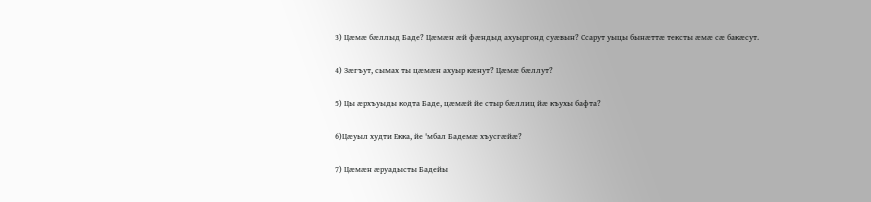3) Цӕмӕ бӕллыд Баде? Цӕмӕн ӕй фӕндыд ахуыргонд суӕвын? Ссарут уыцы бынӕттӕ тексты ӕмӕ сӕ бакӕсут.

4) Зӕгъут, сымах ты цӕмӕн ахуыр кӕнут? Цӕмӕ бӕллут?

5) Цы ӕрхъуыды кодта Баде, цӕмӕй йе стыр бӕллиц йӕ къухы бафта?

6)Цӕуыл худти Екка, йе 'мбал Бадемӕ хъусгӕйӕ?

7) Цӕмӕн ӕруадысты Бадейы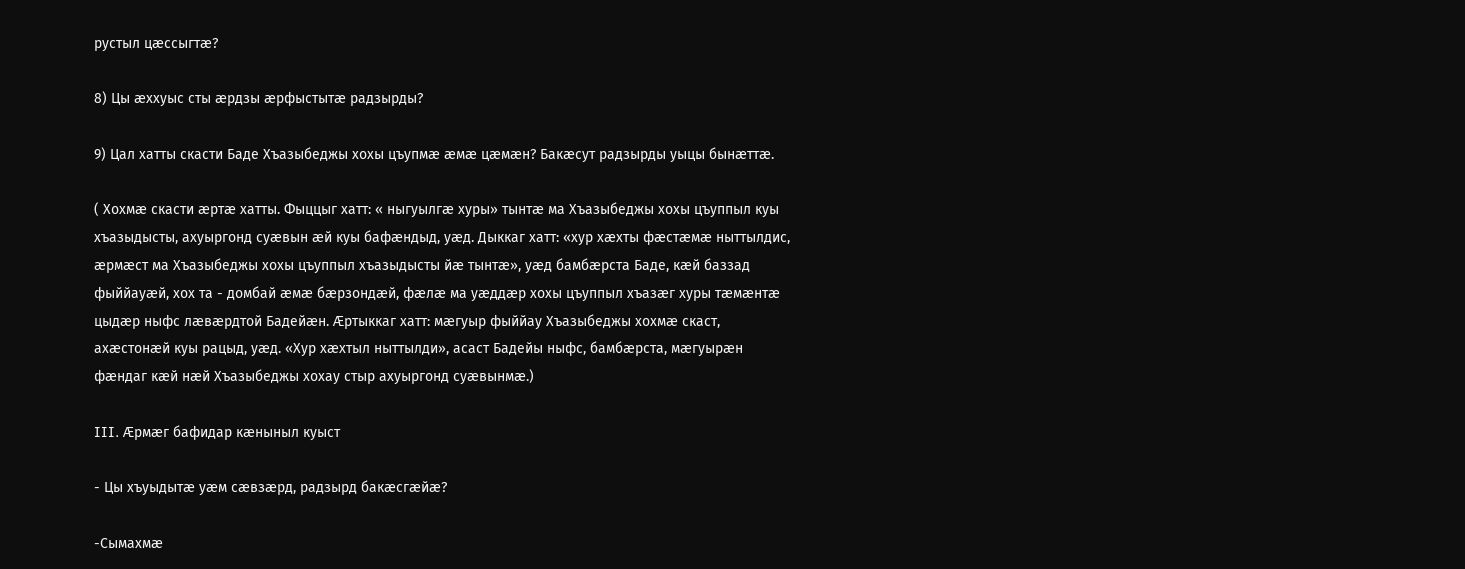рустыл цӕссыгтӕ?

8) Цы ӕххуыс сты ӕрдзы ӕрфыстытӕ радзырды?

9) Цал хатты скасти Баде Хъазыбеджы хохы цъупмӕ ӕмӕ цӕмӕн? Бакӕсут радзырды уыцы бынӕттӕ.

( Хохмӕ скасти ӕртӕ хатты. Фыццыг хатт: « ныгуылгӕ хуры» тынтӕ ма Хъазыбеджы хохы цъуппыл куы хъазыдысты, ахуыргонд суӕвын ӕй куы бафӕндыд, уӕд. Дыккаг хатт: «хур хӕхты фӕстӕмӕ ныттылдис, ӕрмӕст ма Хъазыбеджы хохы цъуппыл хъазыдысты йӕ тынтӕ», уӕд бамбӕрста Баде, кӕй баззад фыййауӕй, хох та - домбай ӕмӕ бӕрзондӕй, фӕлӕ ма уӕддӕр хохы цъуппыл хъазӕг хуры тӕмӕнтӕ цыдӕр ныфс лӕвӕрдтой Бадейӕн. Ӕртыккаг хатт: мӕгуыр фыййау Хъазыбеджы хохмӕ скаст, ахӕстонӕй куы рацыд, уӕд. «Хур хӕхтыл ныттылди», асаст Бадейы ныфс, бамбӕрста, мӕгуырӕн фӕндаг кӕй нӕй Хъазыбеджы хохау стыр ахуыргонд суӕвынмӕ.)

III. Ӕрмӕг бафидар кӕныныл куыст

- Цы хъуыдытӕ уӕм сӕвзӕрд, радзырд бакӕсгӕйӕ?

-Сымахмӕ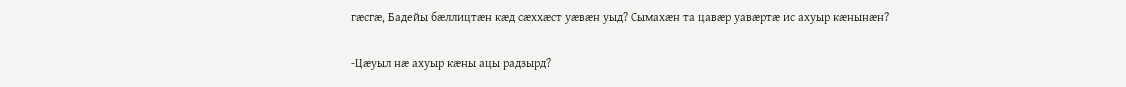гӕсгӕ, Бадейы бӕллицтӕн кӕд сӕххӕст уӕвӕн уыд? Сымахӕн та цавӕр уавӕртӕ ис ахуыр кӕнынӕн?

-Цӕуыл нӕ ахуыр кӕны ацы радзырд?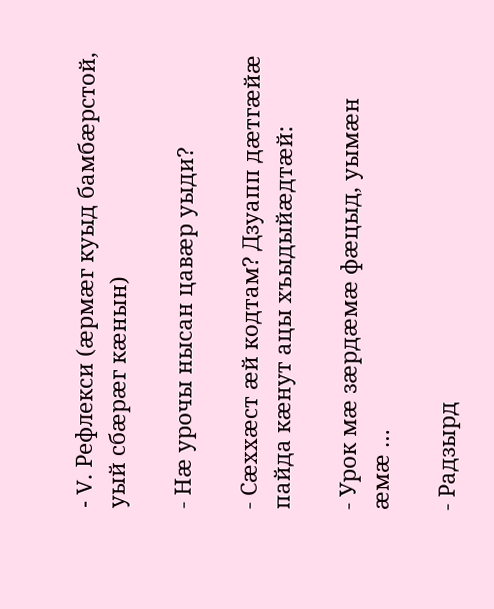- V. Рефлекси (ӕрмӕг куыд бамбӕрстой, уый сбӕрӕг кӕнын)

- Нӕ урочы нысан цавӕр уыди?

- Сӕххӕст ӕй кодтам? Дзуапп дӕтгӕйӕ пайда кӕнут ацы хъыдыйӕдтӕй:

- Урок мæ зæрдæмæ фæцыд, уымæн æмæ …

- Радзырд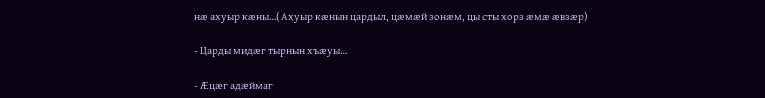нӕ ахуыр кӕны…( Ахуыр кӕнын цардыл, цӕмӕй зонӕм, цы сты хорз ӕмӕ ӕвзӕр)

- Царды мидӕг тырнын хъӕуы…

- Ӕцӕг адӕймаг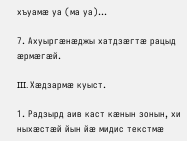хъуамӕ уа (ма уа)…

7. Ахуыргӕнӕджы хатдзӕгтӕ рацыд ӕрмӕгӕй.

III. Хӕдзармӕ куыст.

1. Радзырд аив каст кӕнын зонын, хи ныхӕстӕй йын йӕ мидис текстмӕ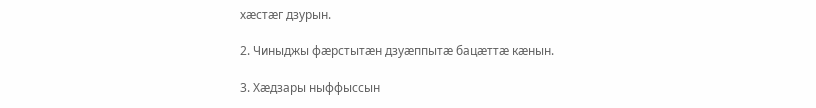хӕстӕг дзурын.

2. Чиныджы фӕрстытӕн дзуӕппытӕ бацӕттӕ кӕнын.

3. Хӕдзары ныффыссын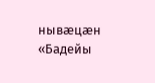нывӕцӕн «Бадейы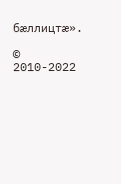бӕллицтӕ».

© 2010-2022